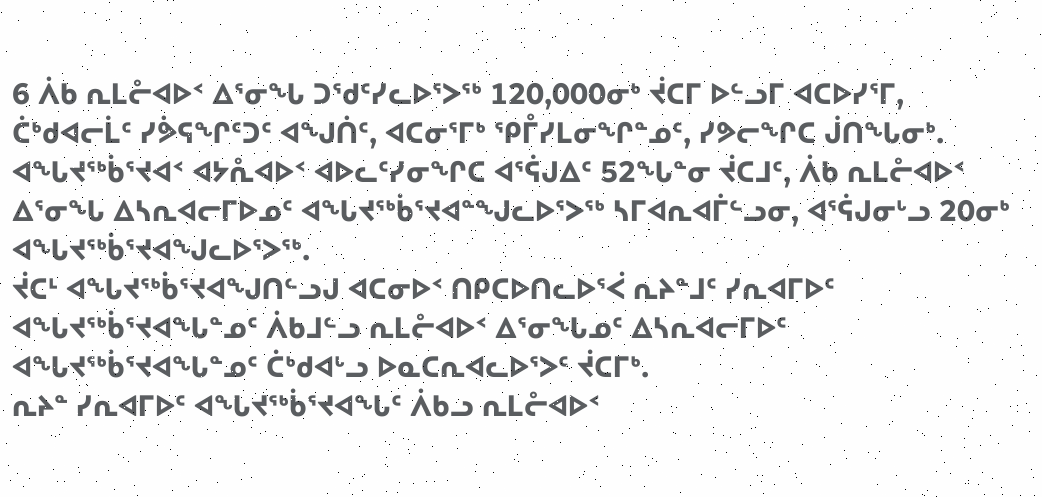6 ᐲᑲ ᕆᒪᓔᐊᐅᑉ ᐃᕐᓂᖓ ᑐᖁᑦᓯᓚᐅᕐᐳᖅ 120,000ᓂᒃ ᔫᑕᒥ ᐅᓪᓗᒥ ᐊᑕᐅᓯᕐᒥ, ᑖᒃᑯᐊᓕᒫᑦ ᓯᕘᕋᖏᑦᑐᑦ ᐊᖑᑏᑦ, ᐊᑕᓂᕐᒥᒃ ᕿᒤᓯᒪᓂᖏᓐᓄᑦ, ᓯᕗᓕᖏᑕ ᒎᑎᖓᓂᒃ.
ᐊᖓᔪᖅᑳᕐᔪᐊᑉ ᐊᔭᕅᐊᐅᑉ ᐊᐅᓚᑦᓯᓂᖏᑕ ᐊᕐᕌᒍᐃᑦ 52ᖓᓐᓂ ᔫᑕᒧᑦ, ᐲᑲ ᕆᒪᓔᐊᐅᑉ ᐃᕐᓂᖓ ᐃᓴᕆᐊᓕᒥᐅᓄᑦ ᐊᖓᔪᖅᑳᕐᔪᐊᓐᖑᓚᐅᕐᐳᖅ ᓴᒥᐊᕆᐊᒦᓪᓗᓂ, ᐊᕐᕌᒍᓂᒡᓗ 20ᓂᒃ ᐊᖓᔪᖅᑳᕐᔪᐊᖑᓚᐅᕐᐳᖅ.
ᔫᑕᒻ ᐊᖓᔪᖅᑳᕐᔪᐊᖑᑎᓪᓗᒍ ᐊᑕᓂᐅᑉ ᑎᑭᑕᐅᑎᓚᐅᕐᐹ ᕆᔨᓐᒧᑦ ᓯᕆᐊᒥᐅᑦ ᐊᖓᔪᖅᑳᕐᔪᐊᖓᓐᓄᑦ ᐲᑲᒧᓪᓗ ᕆᒪᓔᐊᐅᑉ ᐃᕐᓂᖓᓄᑦ ᐃᓴᕆᐊᓕᒥᐅᑦ ᐊᖓᔪᖅᑳᕐᔪᐊᖓᓐᓄᑦ ᑖᒃᑯᐊᒡᓗ ᐅᓇᑕᕆᐊᓚᐅᕐᐳᑦ ᔫᑕᒥᒃ.
ᕆᔨᓐ ᓯᕆᐊᒥᐅᑦ ᐊᖓᔪᖅᑳᕐᔪᐊᖓᑦ ᐲᑲᓗ ᕆᒪᓔᐊᐅᑉ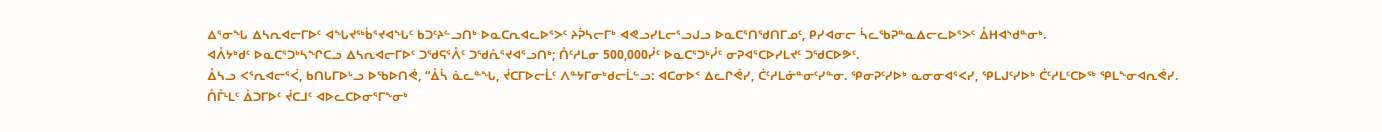ᐃᕐᓂᖓ ᐃᓴᕆᐊᓕᒥᐅᑦ ᐊᖓᔪᖅᑳᕐᔪᐊᖓᑦ ᑲᑐᑦᔨᓪᓗᑎᒃ ᐅᓇᑕᕆᐊᓚᐅᕐᐳᑦ ᔨᕉᓴᓕᒥᒃ ᐊᕙᓗᓯᒪᓕᕐᓗᒍᓗ ᐅᓇᑕᕐᑎᖁᑎᒥᓄᑦ, ᑭᓯᐊᓂᓕ ᓵᓚᖃᕈᓐᓇᐃᓕᓚᐅᕐᐳᑦ ᐂᕼᐊᔅᑯᓐᓂᒃ.
ᐊᐰᔭᒃᑯᑦ ᐅᓇᑕᕐᑐᒃᓴᖏᑕᓗ ᐃᓴᕆᐊᓕᒥᐅᑦ ᑐᖁᕋᕐᐰᑦ ᑐᖁᕅᕐᔪᐊᕐᓗᑎᒃ; ᑍᑦᓱᒪᓂ 500,000ᓮᑦ ᐅᓇᑕᕐᑐᒃᓮᑦ ᓂᕈᐊᕐᑕᐅᓯᒪᔪᑦ ᑐᖁᑕᐅᕗᑦ.
ᐂᓴᓗ ᐸᕐᕆᐊᓕᕐᐹ, ᑲᑎᒐᒥᐅᒡᓗ ᐅᖃᐅᑎᕚ, “ᐂᓵ ᓈᓚᓐᖓ, ᔫᑕᒥᐅᓕᒫᑦ ᐱᓐᔭᒥᓂᒃᑯᓕᒫᓪᓗ: ᐊᑕᓂᐅᑉ ᐃᓚᒋᕚᓯ, ᑖᑦᓱᒪᓃᓐᓂᑦᓯᓐᓂ. ᕿᓂᕈᑦᓯᐅᒃ ᓇᓂᓂᐊᕐᐸᓯ, ᕿᒪᒍᑦᓯᐅᒃ ᑖᑦᓱᒪᑦᑕᐅᖅ ᕿᒪᖕᓂᐊᕆᕚᓯ.
ᑍᒤᒻᒪᑦ ᐄᑐᒥᐅᑦ ᔫᑕᒧᑦ ᐊᐅᓚᑕᐅᓂᕐᒥᖕᓂᒃ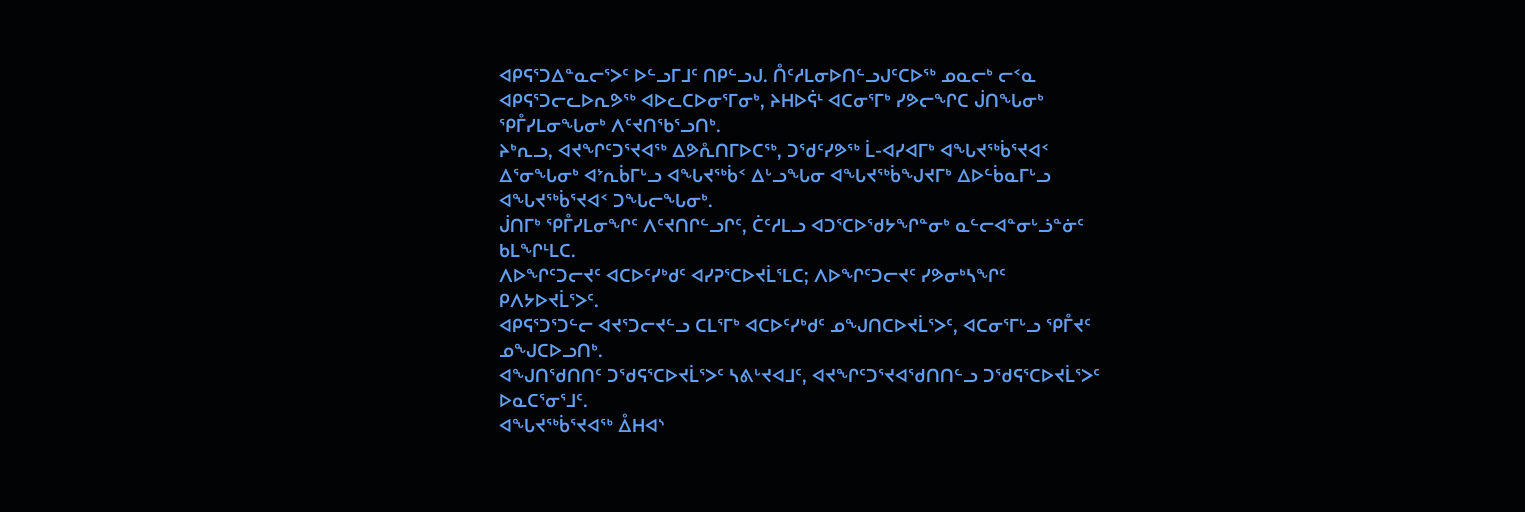ᐊᑭᕋᕐᑐᐃᓐᓇᓕᕐᐳᑦ ᐅᓪᓗᒥᒧᑦ ᑎᑭᓪᓗᒍ. ᑍᑦᓱᒪᓂᐅᑎᓪᓗᒍᑦᑕᐅᖅ ᓄᓇᓕᒃ ᓕᑉᓇ ᐊᑭᕋᕐᑐᓕᓚᐅᕆᕗᖅ ᐊᐅᓚᑕᐅᓂᕐᒥᓂᒃ, ᔨᕼᐅᕌᒻ ᐊᑕᓂᕐᒥᒃ ᓯᕗᓕᖏᑕ ᒎᑎᖓᓂᒃ ᕿᒤᓯᒪᓂᖓᓂᒃ ᐱᑦᔪᑎᖃᕐᓗᑎᒃ.
ᔨᒃᕆᓗ, ᐊᔪᖏᑦᑐᕐᔪᐊᖅ ᐃᕗᕅᑎᒥᐅᑕᖅ, ᑐᖁᑦᓯᕗᖅ ᒫ-ᐊᓯᐊᒥᒃ ᐊᖓᔪᖅᑳᕐᔪᐊᑉ ᐃᕐᓂᖓᓂᒃ ᐊᔾᕆᑳᒥᒡᓗ ᐊᖓᔪᖅᑳᑉ ᐃᒡᓗᖓᓂ ᐊᖓᔪᖅᑳᖑᔪᒥᒃ ᐃᐅᓪᑳᓇᒥᒡᓗ ᐊᖓᔪᖅᑳᕐᔪᐊᑉ ᑐᖓᓕᖓᓂᒃ.
ᒎᑎᒥᒃ ᕿᒤᓯᒪᓂᖏᑦ ᐱᑦᔪᑎᒋᓪᓗᒋᑦ, ᑖᑦᓱᒪᓗ ᐊᑐᕐᑕᐅᖁᔭᖏᓐᓂᒃ ᓇᓪᓕᐊᓐᓂᒡᓘᓐᓃᑦ ᑲᒪᖏᒻᒪᑕ.
ᐱᐅᖏᑦᑐᓕᔪᑦ ᐊᑕᐅᑦᓯᒃᑯᑦ ᐊᓯᕈᕐᑕᐅᔪᒫᕐᒪᑕ; ᐱᐅᖏᑦᑐᓕᔪᑦ ᓯᕗᓂᒃᓴᖏᑦ ᑭᐱᔭᐅᔪᒫᕐᐳᑦ.
ᐊᑭᕋᕐᑐᕐᑐᓪᓕ ᐊᔪᕐᑐᓕᔪᓪᓗ ᑕᒪᕐᒥᒃ ᐊᑕᐅᑦᓯᒃᑯᑦ ᓄᖑᑎᑕᐅᔪᒫᕐᐳᑦ, ᐊᑕᓂᕐᒥᒡᓗ ᕿᒤᔪᑦ ᓄᖑᑕᐅᓗᑎᒃ.
ᐊᖑᑎᖁᑎᑎᑦ ᑐᖁᕋᕐᑕᐅᔪᒫᕐᐳᑦ ᓴᕕᒡᔪᐊᒧᑦ, ᐊᔪᖏᑦᑐᕐᔪᐊᖁᑎᑎᓪᓗ ᑐᖁᕋᕐᑕᐅᔪᒫᕐᐳᑦ ᐅᓇᑕᕐᓂᕐᒧᑦ.
ᐊᖓᔪᖅᑳᕐᔪᐊᖅ ᐂᕼᐊᔅ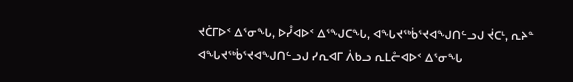ᔪᑖᒥᐅᑉ ᐃᕐᓂᖓ, ᐅᓮᐊᐅᑉ ᐃᕐᖑᑕᖓ, ᐊᖓᔪᖅᑳᕐᔪᐊᖑᑎᓪᓗᒍ ᔫᑕᒻ, ᕆᔨᓐ ᐊᖓᔪᖅᑳᕐᔪᐊᖑᑎᓪᓗᒍ ᓯᕆᐊᒥ ᐲᑲᓗ ᕆᒪᓔᐊᐅᑉ ᐃᕐᓂᖓ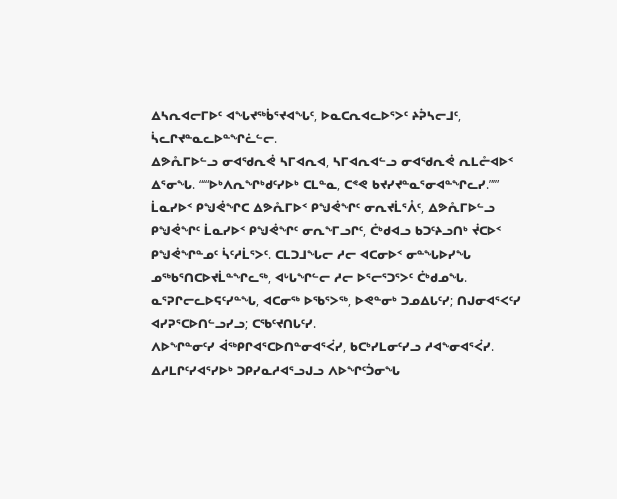ᐃᓴᕆᐊᓕᒥᐅᑦ ᐊᖓᔪᖅᑳᕐᔪᐊᖓᑦ, ᐅᓇᑕᕆᐊᓚᐅᕐᐳᑦ ᔨᕉᓴᓕᒧᑦ, ᓵᓚᒋᔪᓐᓇᓚᐅᓐᖏᓛᓪᓕ.
ᐃᕗᕅᒥᐅᓪᓗ ᓂᐊᖁᕆᕚ ᓴᒥᐊᕆᐊ, ᓴᒥᐊᕆᐊᓪᓗ ᓂᐊᖁᕆᕚ ᕆᒪᓔᐊᐅᑉ ᐃᕐᓂᖓ. “‘“ᐅᒃᐱᕆᖏᒃᑯᑦᓯᐅᒃ ᑕᒪᓐᓇ, ᑕᕝᕙ ᑲᔪᓯᔪᓐᓇᕐᓂᐊᓐᖏᓚᓯ.”’”
ᒫᓇᓯᐅᑉ ᑭᖑᕚᖏᑕ ᐃᕗᕅᒥᐅᑉ ᑭᖑᕚᖏᑦ ᓂᕆᔪᒫᕐᐰᑦ, ᐃᕗᕅᒥᐅᓪᓗ ᑭᖑᕚᖏᑦ ᒫᓇᓯᐅᑉ ᑭᖑᕚᖏᑦ ᓂᕆᖕᒥᓗᒋᑦ, ᑖᒃᑯᐊᓗ ᑲᑐᑦᔨᓗᑎᒃ ᔫᑕᐅᑉ ᑭᖑᕚᖏᓐᓄᑦ ᓵᑦᓱᒫᕐᐳᑦ. ᑕᒪᑐᒧᖓᓕ ᓱᓕ ᐊᑕᓂᐅᑉ ᓂᓐᖓᐅᓯᖓ ᓄᖅᑲᕐᑎᑕᐅᔪᒫᓐᖏᓚᖅ, ᐊᒡᒐᖏᓪᓕ ᓱᓕ ᐅᕐᓕᕐᑐᕐᐳᑦ ᑖᒃᑯᓄᖓ.
ᓇᕐᕈᒋᓕᓚᐅᕋᑦᓯᓐᖓ, ᐊᑕᓂᖅ ᐅᖃᕐᐳᖅ, ᐅᕙᓐᓂᒃ ᑐᓄᐃᒐᑦᓯ; ᑎᒍᓂᐊᕐᐸᑦᓯ ᐊᓯᕈᕐᑕᐅᑎᓪᓗᓯᓗ; ᑕᖃᑦᔪᑎᒐᑦᓯ.
ᐱᐅᖏᓐᓂᑦᓯ ᐋᖅᑭᒋᐊᕐᑕᐅᑎᓐᓂᐊᕐᐹᓯ, ᑲᑕᒃᓯᒪᓂᑦᓯᓗ ᓱᐊᖕᓂᐊᕐᐹᓯ. ᐃᓱᒪᒋᑦᓯᐊᕐᓯᐅᒃ ᑐᑭᓯᓇᓱᐊᕐᓗᒍᓗ ᐱᐅᖏᑦᑑᓂᖓ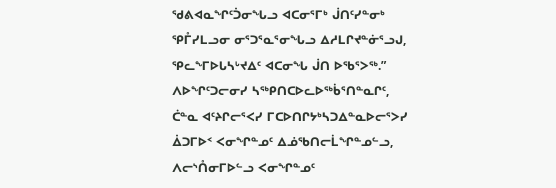ᖁᕕᐊᓇᖏᑦᑑᓂᖓᓗ ᐊᑕᓂᕐᒥᒃ ᒎᑎᑦᓯᓐᓂᒃ ᕿᒤᓯᒪᓗᓂ ᓂᕐᑐᕐᓇᕐᓂᖓᓗ ᐃᓱᒪᒋᔪᓐᓃᕐᓗᒍ, ᕿᓚᖕᒥᐅᒐᓴᒡᔪᐃᑦ ᐊᑕᓂᖓ ᒎᑎ ᐅᖃᕐᐳᖅ.”
ᐱᐅᖏᑦᑐᓕᓂᓯ ᓴᖅᑭᑎᑕᐅᓚᐅᖅᑳᕐᑎᓐᓇᒋᑦ, ᑖᓐᓇ ᐊᑦᔨᒋᓕᕐᐸᓯ ᒥᑕᐅᑎᒋᔭᒃᓴᑐᐃᓐᓇᐅᓕᕐᐳᓯ ᐄᑐᒥᐅᑉ ᐸᓂᖏᓐᓄᑦ ᐃᓅᖃᑎᓕᒫᖏᓐᓄᓪᓗ, ᐱᓕᔅᑍᓂᒥᐅᓪᓗ ᐸᓂᖏᓐᓄᑦ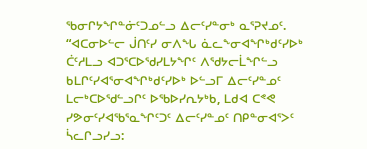ᖃᓂᒋᔭᖏᓐᓃᑦᑐᓄᓪᓗ ᐃᓕᑦᓯᓐᓂᒃ ᓇᕐᕈᔪᓄᑦ.
“ᐊᑕᓂᐅᓪᓕ ᒎᑎᑦᓯ ᓂᐱᖓ ᓈᓚᖕᓂᐊᖏᒃᑯᑦᓯᐅᒃ ᑖᑦᓱᒪᓗ ᐊᑐᕐᑕᐅᖁᓯᒪᔭᖏᑦ ᐱᖁᔭᓕᒫᖏᓪᓗ ᑲᒪᒋᑦᓯᐊᕐᓂᐊᖏᒃᑯᑦᓯᐅᒃ ᐅᓪᓗᒥ ᐃᓕᑦᓯᓐᓄᑦ ᒪᓕᒃᑕᐅᖁᓪᓗᒋᑦ ᐅᖃᐅᓯᕆᔭᒃᑲ, ᒪᑯᐊ ᑕᕝᕙ ᓯᕗᓂᑦᓯᐊᖃᕐᓇᖏᑦᑐᑦ ᐃᓕᑦᓯᓐᓄᑦ ᑎᑭᓐᓂᐊᕐᐳᑦ ᓵᓚᒋᓗᓯᓗ: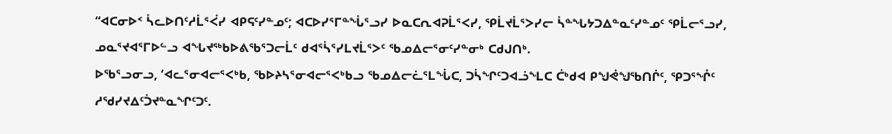“ᐊᑕᓂᐅᑉ ᓵᓚᐅᑎᑦᓱᒫᕐᐹᓯ ᐊᑭᕋᑦᓯᓐᓄᑦ; ᐊᑕᐅᓯᕐᒥᓐᖔᕐᓗᓯ ᐅᓇᑕᕆᐊᕈᒫᕐᐸᓯ, ᕿᒫᔪᒫᕐᐳᓯᓕ ᓵᓐᖓᔭᑐᐃᓐᓇᑦᓯᓐᓄᑦ ᕿᒫᓕᕐᓗᓯ, ᓄᓇᕐᔪᐊᕐᒥᐅᓪᓗ ᐊᖓᔪᖅᑲᐅᕕᖃᕐᑐᓕᒫᑦ ᑯᐊᕐᓵᕐᓯᒪᔪᒫᕐᐳᑦ ᖃᓄᐃᓕᕐᓂᑦᓯᓐᓂᒃ ᑕᑯᒍᑎᒃ.
ᐅᖃᕐᓗᓂᓗ, ‘ᐊᓚᕐᓂᐊᓕᕐᐸᒃᑲ, ᖃᐅᔨᓴᕐᓂᐊᓕᕐᐸᒃᑲᓗ ᖃᓄᐃᓕᓛᕐᒪᖔᑕ, ᑐᓵᖏᑦᑐᐊᓘᖕᒪᑕ ᑖᒃᑯᐊ ᑭᖑᕚᖑᖃᑎᒌᑦ, ᕿᑐᕐᖎᑦ ᓱᖁᓯᔪᐃᑦᑑᔪᓐᓇᖏᑦᑐᑦ.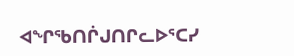ᐊᖏᖃᑎᒌᒍᑎᒋᓚᐅᕐᑕᓯ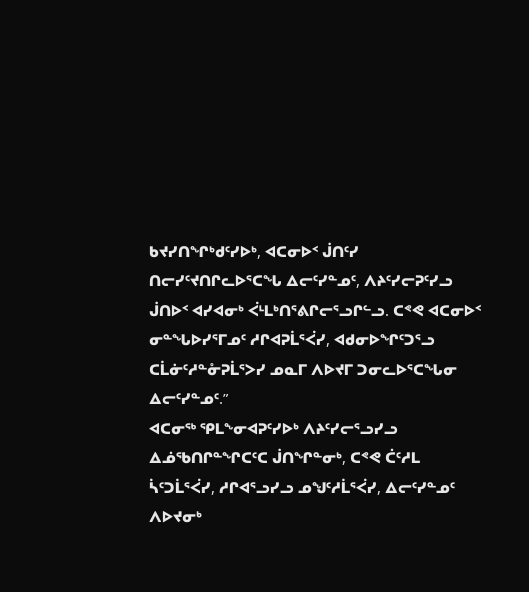ᑲᔪᓯᑎᖏᒃᑯᑦᓯᐅᒃ, ᐊᑕᓂᐅᑉ ᒎᑎᑦᓯ ᑎᓕᓯᑦᔪᑎᒋᓚᐅᕐᑕᖓ ᐃᓕᑦᓯᓐᓄᑦ, ᐱᔨᑦᓯᓕᕈᑦᓯᓗ ᒎᑎᐅᑉ ᐊᓯᐊᓂᒃ ᐹᒻᒪᒃᑎᕐᕕᒋᓕᕐᓗᒋᓪᓗ. ᑕᕝᕙ ᐊᑕᓂᐅᑉ ᓂᓐᖓᐅᓯᕐᒥᓄᑦ ᓱᒋᐊᕈᒫᕐᐹᓯ, ᐊᑯᓂᐅᖏᑦᑐᕐᓗ ᑕᒫᓃᑦᓱᓐᓁᕈᒫᕐᐳᓯ ᓄᓇᒥ ᐱᐅᔪᒥ ᑐᓂᓚᐅᕐᑕᖓᓂ ᐃᓕᑦᓯᓐᓄᑦ.”
ᐊᑕᓂᖅ ᕿᒪᖕᓂᐊᕈᑦᓯᐅᒃ ᐱᔨᑦᓯᓕᕐᓗᓯᓗ ᐃᓅᖃᑎᒋᓐᖏᑕᑦᑕ ᒎᑎᖏᓐᓂᒃ, ᑕᕝᕙ ᑖᑦᓱᒪ ᓵᑦᑐᒫᕐᐹᓯ, ᓱᒋᐊᕐᓗᓯᓗ ᓄᖑᑦᓱᒫᕐᐹᓯ, ᐃᓕᑦᓯᓐᓄᑦ ᐱᐅᔪᓂᒃ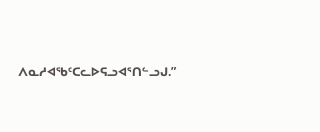ᐱᓇᓱᐊᖃᑦᑕᓚᐅᕋᓗᐊᕐᑎᓪᓗᒍ.”